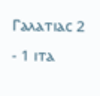Ⲅⲁⲗⲁⲧⲓⲁⲥ 2
- 1 ⲓⲧⲁ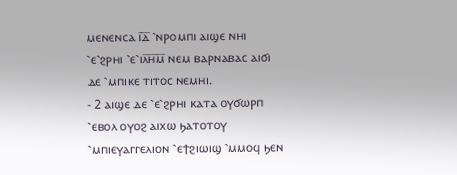ⲙⲉⲛⲉⲛⲥⲁ ⲓ̅ⲇ̅ ⳿ⲛⲣⲟⲙⲡⲓ ⲁⲓϣⲉ ⲛⲏⲓ ⳿ⲉ⳿ϩⲣⲏⲓ ⳿ⲉ⳿ⲓⲗ̅ⲏ̅ⲙ̅ ⲛⲉⲙ ⲃⲁⲣⲛⲁⲃⲁⲥ ⲁⲓϭⲓ ⲇⲉ ⳿ⲙⲡⲓⲕⲉ ⲧⲓⲧⲟⲥ ⲛⲉⲙⲏⲓ.
- 2 ⲁⲓϣⲉ ⲇⲉ ⳿ⲉ⳿ϩⲣⲏⲓ ⲕⲁⲧⲁ ⲟⲩϭⲱⲣⲡ ⳿ⲉⲃⲟⲗ ⲟⲩⲟϩ ⲁⲓⲭⲱ ϧⲁⲧⲟⲧⲟⲩ ⳿ⲙⲡⲓⲉⲩⲁⲅⲅⲉⲗⲓⲟⲛ ⳿ⲉϯϩⲓⲱⲓϣ ⳿ⲙⲙⲟϥ ϧⲉⲛ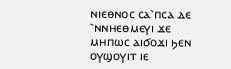ⲛⲓⲉⲑⲛⲟⲥ ⲥⲁ⳿ⲡⲥⲁ ⲇⲉ ⳿ⲛⲛⲏⲉⲑⲙⲉⲩⲓ ϫⲉ ⲙⲏⲡⲱⲥ ⲁⲓϭⲟϫⲓ ϧⲉⲛ ⲟⲩϣⲟⲩⲓⲧ ⲓⲉ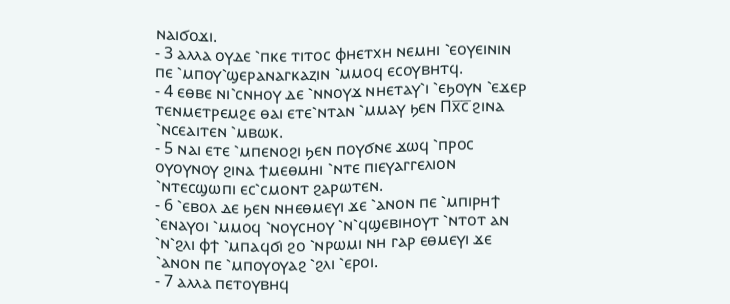ⲛⲁⲓϭⲟϫⲓ.
- 3 ⲁⲗⲗⲁ ⲟⲩⲇⲉ ⳿ⲡⲕⲉ ⲧⲓⲧⲟⲥ ⲫⲏⲉⲧⲭⲏ ⲛⲉⲙⲏⲓ ⳿ⲉⲟⲩⲉⲓⲛⲓⲛ ⲡⲉ ⳿ⲙⲡⲟⲩ⳿ϣⲉⲣⲁⲛⲁⲅⲕⲁⲍⲓⲛ ⳿ⲙⲙⲟϥ ⲉⲥⲟⲩⲃⲏⲧϥ.
- 4 ⲉⲑⲃⲉ ⲛⲓ⳿ⲥⲛⲏⲟⲩ ⲇⲉ ⳿ⲛⲛⲟⲩϫ ⲛⲏⲉⲧⲁⲩ⳿ⲓ ⳿ⲉϧⲟⲩⲛ ⳿ⲉϫⲉⲣ ⲧⲉⲛⲙⲉⲧⲣⲉⲙϩⲉ ⲑⲁⲓ ⲉⲧⲉ⳿ⲛⲧⲁⲛ ⳿ⲙⲙⲁⲩ ϧⲉⲛ Ⲡⲭ̅ⲥ̅ ϩⲓⲛⲁ ⳿ⲛⲥⲉⲁⲓⲧⲉⲛ ⳿ⲙⲃⲱⲕ.
- 5 ⲛⲁⲓ ⲉⲧⲉ ⳿ⲙⲡⲉⲛⲟϩⲓ ϧⲉⲛ ⲡⲟⲩϭⲛⲉ ϫⲱϥ ⳿ⲡⲣⲟⲥ ⲟⲩⲟⲩⲛⲟⲩ ϩⲓⲛⲁ ϯⲙⲉⲑⲙⲏⲓ ⳿ⲛⲧⲉ ⲡⲓⲉⲩⲁⲅⲅⲉⲗⲓⲟⲛ ⳿ⲛⲧⲉⲥϣⲱⲡⲓ ⲉⲥ⳿ⲥⲙⲟⲛⲧ ϩⲁⲣⲱⲧⲉⲛ.
- 6 ⳿ⲉⲃⲟⲗ ⲇⲉ ϧⲉⲛ ⲛⲏⲉⲑⲙⲉⲩⲓ ϫⲉ ⳿ⲁⲛⲟⲛ ⲡⲉ ⳿ⲙⲡⲓⲣⲏϯ ⳿ⲉⲛⲁⲩⲟⲓ ⳿ⲙⲙⲟϥ ⳿ⲛⲟⲩⲥⲏⲟⲩ ⳿ⲛ⳿ϥϣⲉⲃⲓⲏⲟⲩⲧ ⳿ⲛⲧⲟⲧ ⲁⲛ ⳿ⲛ⳿ϩⲗⲓ ⲫϯ ⳿ⲙⲡⲁϥϭⲓ ϩⲟ ⳿ⲛⲣⲱⲙⲓ ⲛⲏ ⲅⲁⲣ ⲉⲑⲙⲉⲩⲓ ϫⲉ ⳿ⲁⲛⲟⲛ ⲡⲉ ⳿ⲙⲡⲟⲩⲟⲩⲁϩ ⳿ϩⲗⲓ ⳿ⲉⲣⲟⲓ.
- 7 ⲁⲗⲗⲁ ⲡⲉⲧⲟⲩⲃⲏϥ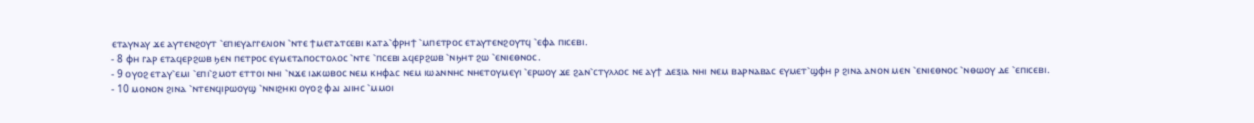ⲉⲧⲁⲩⲛⲁⲩ ϫⲉ ⲁⲩⲧⲉⲛϩⲟⲩⲧ ⳿ⲉⲡⲓⲉⲩⲁⲅⲅⲉⲗⲓⲟⲛ ⳿ⲛⲧⲉ ϯⲙⲉⲧⲁⲧⲥⲉⲃⲓ ⲕⲁⲧⲁ⳿ⲫⲣⲏϯ ⳿ⲙⲡⲉⲧⲣⲟⲥ ⲉⲧⲁⲩⲧⲉⲛϩⲟⲩⲧϥ ⳿ⲉⲫⲁ ⲡⲓⲥⲉⲃⲓ.
- 8 ⲫⲏ ⲅⲁⲣ ⲉⲧⲁϥⲉⲣϩⲱⲃ ϧⲉⲛ ⲡⲉⲧⲣⲟⲥ ⲉⲩⲙⲉⲧⲁⲡⲟⲥⲧⲟⲗⲟⲥ ⳿ⲛⲧⲉ ⳿ⲡⲥⲉⲃⲓ ⲁϥⲉⲣϩⲱⲃ ⳿ⲛϧⲏⲧ ϩⲱ ⳿ⲉⲛⲓⲉⲑⲛⲟⲥ.
- 9 ⲟⲩⲟϩ ⲉⲧⲁⲩ⳿ⲉⲙⲓ ⳿ⲉⲡⲓ⳿ϩⲙⲟⲧ ⲉⲧⲧⲟⲓ ⲛⲏⲓ ⳿ⲛϫⲉ ⲓⲁⲕⲱⲃⲟⲥ ⲛⲉⲙ ⲕⲏⲫⲁⲥ ⲛⲉⲙ ⲓⲱⲁⲛⲛⲏⲥ ⲛⲏⲉⲧⲟⲩⲙⲉⲩⲓ ⳿ⲉⲣⲱⲟⲩ ϫⲉ ϩⲁⲛ⳿ⲥⲧⲩⲗⲗⲟⲥ ⲛⲉ ⲁⲩϯ ⲇⲉⲝⲓⲁ ⲛⲏⲓ ⲛⲉⲙ ⲃⲁⲣⲛⲁⲃⲁⲥ ⲉⲩⲙⲉⲧ⳿ϣⲫⲏ ⲣ ϩⲓⲛⲁ ⲁⲛⲟⲛ ⲙⲉⲛ ⳿ⲉⲛⲓⲉⲑⲛⲟⲥ ⳿ⲛⲑⲱⲟⲩ ⲇⲉ ⳿ⲉⲡⲓⲥⲉⲃⲓ.
- 10 ⲙⲟⲛⲟⲛ ϩⲓⲛⲁ ⳿ⲛⲧⲉⲛϥⲓⲣⲱⲟⲩϣ ⳿ⲛⲛⲓϩⲏⲕⲓ ⲟⲩⲟϩ ⲫⲁⲓ ⲁⲓⲓⲏⲥ ⳿ⲙⲙⲟⲓ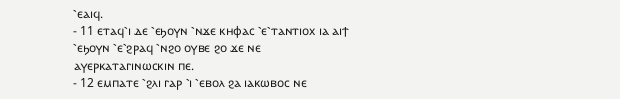⳿ⲉⲁⲓϥ.
- 11 ⲉⲧⲁϥ⳿ⲓ ⲇⲉ ⳿ⲉϧⲟⲩⲛ ⳿ⲛϫⲉ ⲕⲏⲫⲁⲥ ⳿ⲉ⳿ⲧⲁⲛⲧⲓⲟⲭ ⲓⲁ ⲁⲓϯ ⳿ⲉϧⲟⲩⲛ ⳿ⲉ⳿ϩⲣⲁϥ ⳿ⲛϩⲟ ⲟⲩⲃⲉ ϩⲟ ϫⲉ ⲛⲉ ⲁⲩⲉⲣⲕⲁⲧⲁⲅⲓⲛⲱⲥⲕⲓⲛ ⲡⲉ.
- 12 ⲉⲙⲡⲁⲧⲉ ⳿ϩⲗⲓ ⲅⲁⲣ ⳿ⲓ ⳿ⲉⲃⲟⲗ ϩⲁ ⲓⲁⲕⲱⲃⲟⲥ ⲛⲉ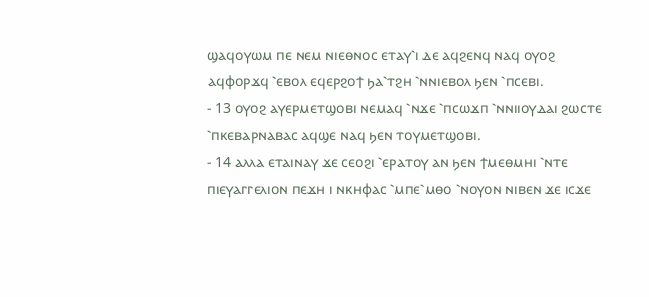ϣⲁϥⲟⲩⲱⲙ ⲡⲉ ⲛⲉⲙ ⲛⲓⲉⲑⲛⲟⲥ ⲉⲧⲁⲩ⳿ⲓ ⲇⲉ ⲁϥϩⲉⲛϥ ⲛⲁϥ ⲟⲩⲟϩ ⲁϥⲫⲟⲣϫϥ ⳿ⲉⲃⲟⲗ ⲉϥⲉⲣϩⲟϯ ϧⲁ⳿ⲧϩⲏ ⳿ⲛⲛⲓⲉⲃⲟⲗ ϧⲉⲛ ⳿ⲡⲥⲉⲃⲓ.
- 13 ⲟⲩⲟϩ ⲁⲩⲉⲣⲙⲉⲧϣⲟⲃⲓ ⲛⲉⲙⲁϥ ⳿ⲛϫⲉ ⳿ⲡⲥⲱϫⲡ ⳿ⲛⲛⲓⲓⲟⲩⲇⲁⲓ ϩⲱⲥⲧⲉ ⳿ⲡⲕⲉⲃⲁⲣⲛⲁⲃⲁⲥ ⲁϥϣⲉ ⲛⲁϥ ϧⲉⲛ ⲧⲟⲩⲙⲉⲧϣⲟⲃⲓ.
- 14 ⲁⲗⲗⲁ ⲉⲧⲁⲓⲛⲁⲩ ϫⲉ ⲥⲉⲟϩⲓ ⳿ⲉⲣⲁⲧⲟⲩ ⲁⲛ ϧⲉⲛ ϯⲙⲉⲑⲙⲏⲓ ⳿ⲛⲧⲉ ⲡⲓⲉⲩⲁⲅⲅⲉⲗⲓⲟⲛ ⲡⲉϫⲏ ⲓ ⲛⲕⲏⲫⲁⲥ ⳿ⲙⲡⲉ⳿ⲙⲑⲟ ⳿ⲛⲟⲩⲟⲛ ⲛⲓⲃⲉⲛ ϫⲉ ⲓⲥϫⲉ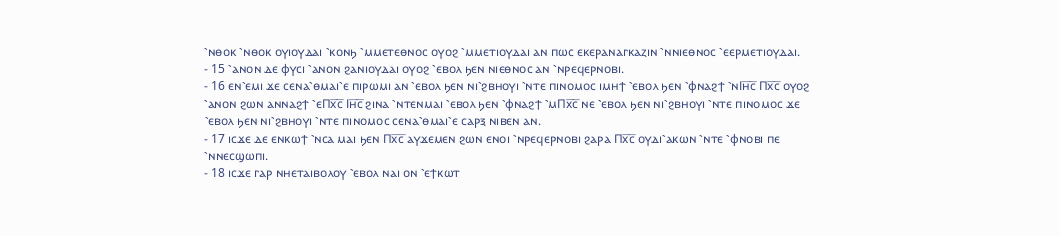⳿ⲛⲑⲟⲕ ⳿ⲛⲑⲟⲕ ⲟⲩⲓⲟⲩⲇⲁⲓ ⳿ⲕⲟⲛϧ ⳿ⲙⲙⲉⲧⲉⲑⲛⲟⲥ ⲟⲩⲟϩ ⳿ⲙⲙⲉⲧⲓⲟⲩⲇⲁⲓ ⲁⲛ ⲡⲱⲥ ⲉⲕⲉⲣⲁⲛⲁⲅⲕⲁⲍⲓⲛ ⳿ⲛⲛⲓⲉⲑⲛⲟⲥ ⳿ⲉⲉⲣⲙⲉⲧⲓⲟⲩⲇⲁⲓ.
- 15 ⳿ⲁⲛⲟⲛ ⲇⲉ ⲫⲩⲥⲓ ⳿ⲁⲛⲟⲛ ϩⲁⲛⲓⲟⲩⲇⲁⲓ ⲟⲩⲟϩ ⳿ⲉⲃⲟⲗ ϧⲉⲛ ⲛⲓⲉⲑⲛⲟⲥ ⲁⲛ ⳿ⲛⲣⲉϥⲉⲣⲛⲟⲃⲓ.
- 16 ⲉⲛ⳿ⲉⲙⲓ ϫⲉ ⲥⲉⲛⲁ⳿ⲑⲙⲁⲓ⳿ⲉ ⲡⲓⲣⲱⲙⲓ ⲁⲛ ⳿ⲉⲃⲟⲗ ϧⲉⲛ ⲛⲓ⳿ϩⲃⲏⲟⲩⲓ ⳿ⲛⲧⲉ ⲡⲓⲛⲟⲙⲟⲥ ⲓⲙⲏϯ ⳿ⲉⲃⲟⲗ ϧⲉⲛ ⳿ⲫⲛⲁϩϯ ⳿ⲛⲒⲏ̅ⲥ̅ Ⲡⲭ̅ⲥ̅ ⲟⲩⲟϩ ⳿ⲁⲛⲟⲛ ϩⲱⲛ ⲁⲛⲛⲁϩϯ ⳿ⲉⲠⲭ̅ⲥ̅ Ⲓⲏ̅ⲥ̅ ϩⲓⲛⲁ ⳿ⲛⲧⲉⲛⲙⲁⲓ ⳿ⲉⲃⲟⲗ ϧⲉⲛ ⳿ⲫⲛⲁϩϯ ⳿ⲙⲠⲭ̅ⲥ̅ ⲛⲉ ⳿ⲉⲃⲟⲗ ϧⲉⲛ ⲛⲓ⳿ϩⲃⲏⲟⲩⲓ ⳿ⲛⲧⲉ ⲡⲓⲛⲟⲙⲟⲥ ϫⲉ ⳿ⲉⲃⲟⲗ ϧⲉⲛ ⲛⲓ⳿ϩⲃⲏⲟⲩⲓ ⳿ⲛⲧⲉ ⲡⲓⲛⲟⲙⲟⲥ ⲥⲉⲛⲁ⳿ⲑⲙⲁⲓ⳿ⲉ ⲥⲁⲣⲝ ⲛⲓⲃⲉⲛ ⲁⲛ.
- 17 ⲓⲥϫⲉ ⲇⲉ ⲉⲛⲕⲱϯ ⳿ⲛⲥⲁ ⲙⲁⲓ ϧⲉⲛ Ⲡⲭ̅ⲥ̅ ⲁⲩϫⲉⲙⲉⲛ ϩⲱⲛ ⲉⲛⲟⲓ ⳿ⲛⲣⲉϥⲉⲣⲛⲟⲃⲓ ϩⲁⲣⲁ Ⲡⲭ̅ⲥ̅ ⲟⲩⲇⲓ⳿ⲁⲕⲱⲛ ⳿ⲛⲧⲉ ⳿ⲫⲛⲟⲃⲓ ⲡⲉ ⳿ⲛⲛⲉⲥϣⲱⲡⲓ.
- 18 ⲓⲥϫⲉ ⲅⲁⲣ ⲛⲏⲉⲧⲁⲓⲃⲟⲗⲟⲩ ⳿ⲉⲃⲟⲗ ⲛⲁⲓ ⲟⲛ ⳿ⲉϯⲕⲱⲧ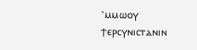⳿ⲙⲙⲱⲟⲩ ϯⲉⲣⲥⲩⲛⲓⲥⲧⲁⲛⲓⲛ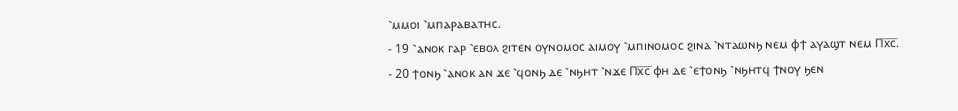⳿ⲙⲙⲟⲓ ⳿ⲙⲡⲁⲣⲁⲃⲁⲧⲏⲥ.
- 19 ⳿ⲁⲛⲟⲕ ⲅⲁⲣ ⳿ⲉⲃⲟⲗ ϩⲓⲧⲉⲛ ⲟⲩⲛⲟⲙⲟⲥ ⲁⲓⲙⲟⲩ ⳿ⲙⲡⲓⲛⲟⲙⲟⲥ ϩⲓⲛⲁ ⳿ⲛⲧⲁⲱⲛϧ ⲛⲉⲙ ⲫϯ ⲁⲩⲁϣⲧ ⲛⲉⲙ Ⲡⲭ̅ⲥ̅.
- 20 ϯⲟⲛϧ ⳿ⲁⲛⲟⲕ ⲁⲛ ϫⲉ ⳿ϥⲟⲛϧ ⲇⲉ ⳿ⲛϧⲏⲧ ⳿ⲛϫⲉ Ⲡⲭ̅ⲥ̅ ⲫⲏ ⲇⲉ ⳿ⲉϯⲟⲛϧ ⳿ⲛϧⲏⲧϥ ϯⲛⲟⲩ ϧⲉⲛ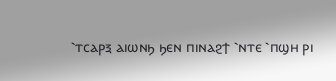⳿ⲧⲥⲁⲣⲝ ⲁⲓⲱⲛϧ ϧⲉⲛ ⲡⲓⲛⲁϩϯ ⳿ⲛⲧⲉ ⳿ⲡϣⲏ ⲣⲓ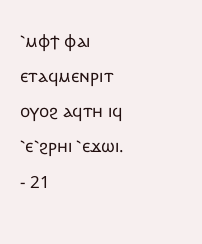⳿ⲙⲫϯ ⲫⲁⲓ ⲉⲧⲁϥⲙⲉⲛⲣⲓⲧ ⲟⲩⲟϩ ⲁϥⲧⲏ ⲓϥ ⳿ⲉ⳿ϩⲣⲏⲓ ⳿ⲉϫⲱⲓ.
- 21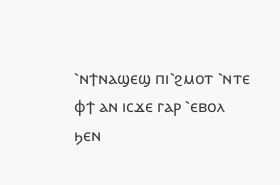⳿ⲛϯⲛⲁϣⲉϣ ⲡⲓ⳿ϩⲙⲟⲧ ⳿ⲛⲧⲉ ⲫϯ ⲁⲛ ⲓⲥϫⲉ ⲅⲁⲣ ⳿ⲉⲃⲟⲗ ϧⲉⲛ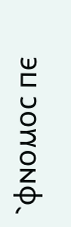⳿ⲫⲛⲟⲙⲟⲥ ⲡⲉ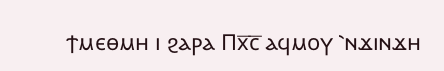ϯⲙⲉⲑⲙⲏ ⲓ ϩⲁⲣⲁ Ⲡⲭ̅ⲥ̅ ⲁϥⲙⲟⲩ ⳿ⲛϫⲓⲛϫⲏ